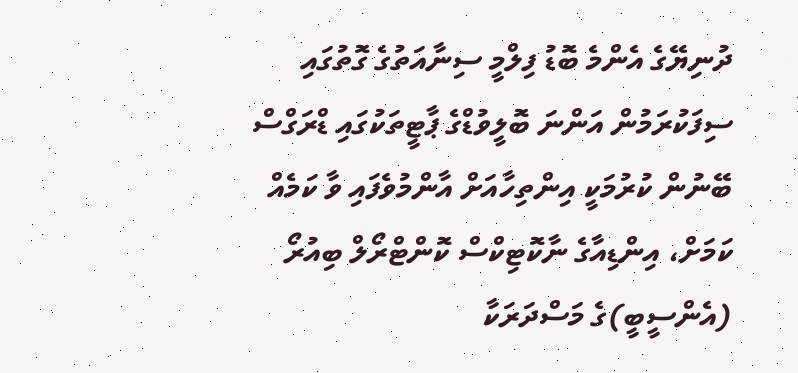ދުނިޔޭގެ އެންމެ ބޮޑު ފިލްމީ ސިނާއަތުގެ ގޮތުގައި ސިފަކުރަމުން އަންނަ ބޮލީވުޑްގެ ޕާޓީތަކުގައި ޑްރަގްސް ބޭނުން ކުރުމަކީ އިންތިހާއަށް އާންމުވެފައި ވާ ކަމެއް ކަމަށް، އިންޑިއާގެ ނާކޮޓިކްސް ކޮންޓްރޯލް ބިއުރޯ (އެންސީބީ)ގެ މަސްދަރަކާ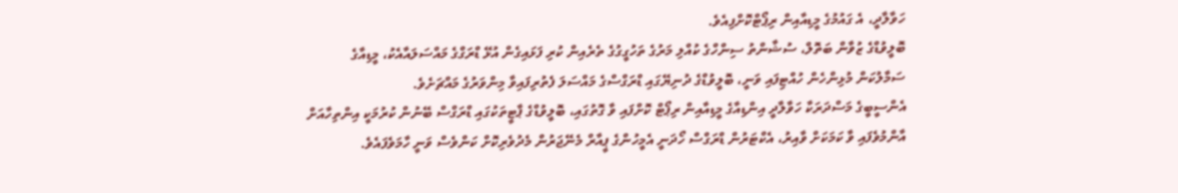ހަވާލާދީ، އެ ގައުމުގެ މީޑިއާއިން ރިޕޯޓްކޮށްފިއެވެ.
ބޮލީވުޑްގެ ޒުވާން ބަތޮލް، ސުޝާންތު ސިންހްގެ ކުއްލި މަރުގެ ތަހުގީގުގެ ތެރެއިން ކުރި ފަޅައިގެން އުޅޭ ޑްރަގްގެ މައްސަލައާއެކު، މީޑިއާގެ ސަމާލުކަން މުޅިންހެން ހުއްޓިފައި ވަނީ، ބޮލީވުޑްގެ ދުނިޔޭގައި ޑްރަގްސްގެ މައްސަލަ ފެތުރިފައިވާ މިންވަރުގެ މައްޗަށެވެ.
އެންސީބީގެ މަސްދަރަކާ ހަވާލާދީ އިންޑިއާގެ މީޑިއާއިން ރިޕޯޓް ކޮށްފައި ވާ ގޮތުގައި، ބޮލީވުޑްގެ ޕާޓީތަކުގައި ޑްރަގްސް ބޭނުން ކުރުމަކީ އިންތިހާއަށް އާންމުވެފައި ވާ ކަމަކަށް ވާއިރު، އެކްޓަރުން ޑްރަގްސް ހޯދަނީ އެމީހުންގެ ޕީއާރް މެނޭޖަރުން މެދުވެރިކޮށް ކަންވެސް ވަނީ ހާމަވެފައެވެ.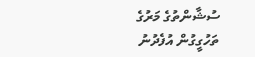ސުޝާންތުގެ މަރުގެ ތަހުގީގުން އުފެދުނު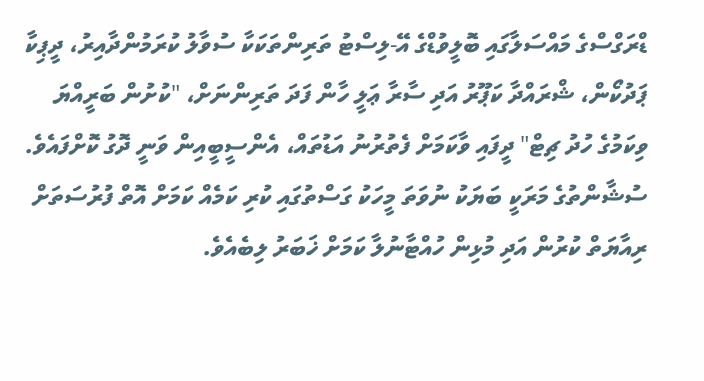ޑްރަގްސްގެ މައްސަލާގައި ބޮލީވުޑްގެ އޭ-ލިސްޓު ތަރިންތަކަކާ ސުވާލު ކުރަމުންދާއިރު، ދީޕިކާ ޕަދުކޯން، ޝްރައްދާ ކަޕޫރު އަދި ސާރާ ޢަލީ ހާން ފަދަ ތަރިންނަށް، "ކުށުން ބަރީއްޔަ ވިކަމުގެ ހުދު ޗިޓް" ދީފައި ވާކަމަށް ފެތުރުނު އަޑުތައް، އެންސީބީއިން ވަނީ ދޮގު ކޮށްފައެވެ.
ސުޝާންތުގެ މަރަކީ ބަޔަކު ނުވަތަ މީހަކު ގަސްތުގައި ކުރި ކަމެއް ކަމަށް އޮތް ފުރުސަތަށް ރިއާޔަތް ކުރުން އަދި މުޅިން ހުއްޓާނުލާ ކަމަށް ޚަބަރު ލިބެއެވެ.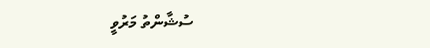ސުޝާންތު މަރުވީ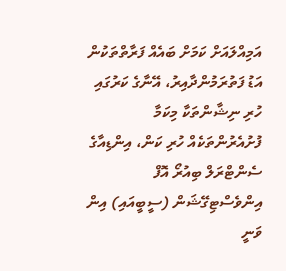އަމިއްލައަށް ކަމަށް ބައެއް ފަރާތްތަކުން އަޑު ފަތުރަމުންދާއިރު، އޭނާގެ ކަރުގައި ހުރި ނިޝާންތަކާ މިކަމާ ފުށުއެރުންތަކެއް ހުރި ކަން، އިންޑިއާގެ ސެންޓްރަލް ބިއުރޯ އޮފް އިންވެސްޓިގޭޝަން (ސީބީއައި) އިން ވަނީ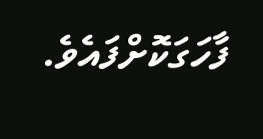ފާހަގަކޮށްފައެވެ.